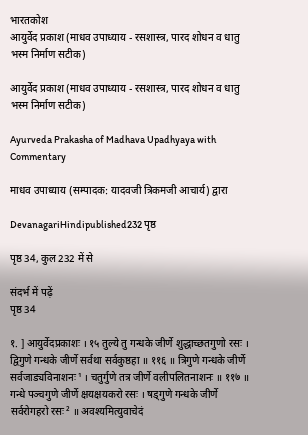भारतकोश
आयुर्वेद प्रकाश (माधव उपाध्याय - रसशास्त्र, पारद शोधन व धातु भस्म निर्माण सटीक)

आयुर्वेद प्रकाश (माधव उपाध्याय - रसशास्त्र, पारद शोधन व धातु भस्म निर्माण सटीक)

Ayurveda Prakasha of Madhava Upadhyaya with Commentary

माधव उपाध्याय (सम्पादक: यादवजी त्रिकमजी आचार्य) द्वारा

DevanagariHindipublished232 पृष्ठ

पृष्ठ 34, कुल 232 में से

संदर्भ में पढ़ें
पृष्ठ 34

१. ] आयुर्वेदप्रकाशः । १५ तुल्ये तु गन्धके जीर्णे शुद्धाच्छतगुणो रसः । द्विगुणे गन्धके जीर्णे सर्वथा सर्वकुष्ठहा ॥ ११६ ॥ त्रिगुणे गन्धके जीर्णे सर्वजाड्यविनाशनः¹ । चतुर्गुणे तत्र जीर्णे वलीपलितनाशनः ॥ ११७ ॥ गन्धे पञ्चगुणे जीर्णे क्षयक्षयकरो रसः । षड्गुणे गन्धके जीर्णे सर्वरोगहरो रसः² ॥ अवश्यमित्युवाचेदं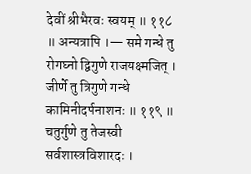देवीं श्रीभैरवः स्वयम् ॥ ११८ ॥ अन्यत्रापि ।— समे गन्धे तु रोगघ्नो द्विगुणे राजयक्ष्मजित् । जीर्णे तु त्रिगुणे गन्धे कामिनीदर्पनाशनः ॥ ११९ ॥ चतुर्गुणे तु तेजस्वी सर्वशास्त्रविशारदः ।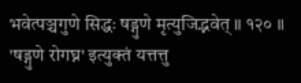भवेत्पञ्चगुणे सिद्धः षड्गुणे मृत्युजिद्भवेत् ॥ १२० ॥ 'षड्गुणे रोगघ्न' इत्युक्तं यत्तत्तु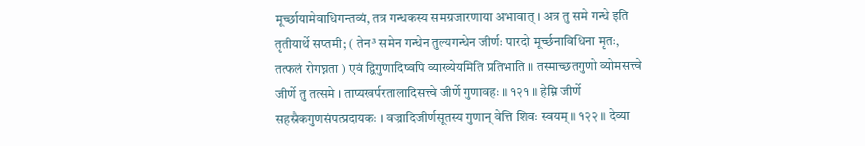मूर्च्छायामेवाधिगन्तव्यं, तत्र गन्धकस्य समग्रजारणाया अभावात् । अत्र तु समे गन्धे इति तृतीयार्थे सप्तमी; ( तेन³ समेन गन्धेन तुल्यगन्धेन जीर्णः पारदो मूर्च्छनाविधिना मृतः, तत्फलं रोगघ्नता ) एवं द्विगुणादिष्वपि व्याख्येयमिति प्रतिभाति ॥ तस्माच्छतगुणो व्योमसत्त्वे जीर्णे तु तत्समे । ताप्यखर्परतालादिसत्त्वे जीर्णे गुणावहः ॥ १२१ ॥ हेम्नि जीर्णे सहस्रैकगुणसंपत्प्रदायकः । वज्रादिजीर्णसूतस्य गुणान् वेत्ति शिवः स्वयम् ॥ १२२ ॥ देव्या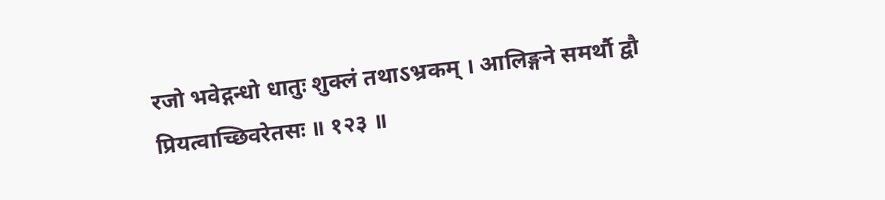रजो भवेद्गन्धो धातुः शुक्लं तथाऽभ्रकम् । आलिङ्गने समर्थौ द्वौ प्रियत्वाच्छिवरेतसः ॥ १२३ ॥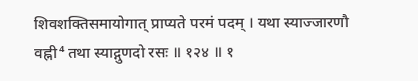शिवशक्तिसमायोगात् प्राप्यते परमं पदम् । यथा स्याज्जारणौ वह्नी⁴ तथा स्याद्गुणदो रसः ॥ १२४ ॥ १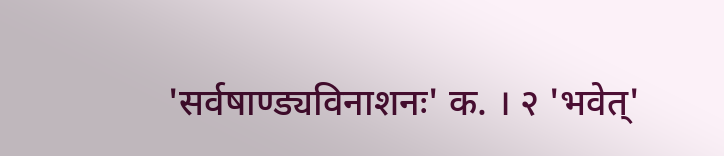'सर्वषाण्ड्यविनाशनः' क. । २ 'भवेत्'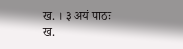ख. । ३ अयं पाठः ख.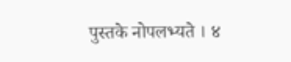पुस्तके नोपलभ्यते । ४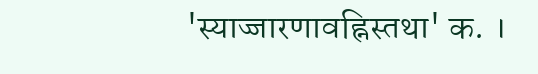'स्याज्जारणावह्निस्तथा' क. ।